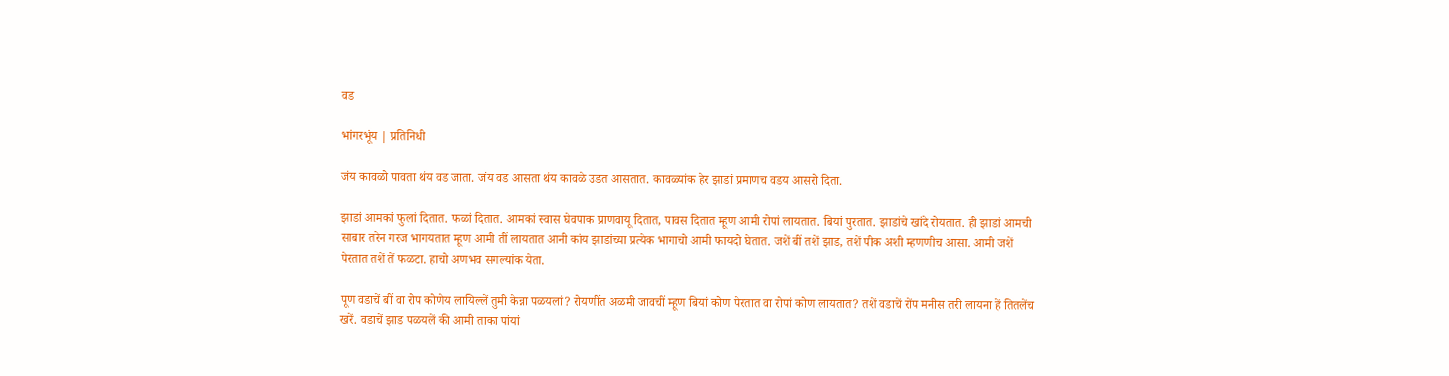वड

भांगरभूंय | प्रतिनिधी

जंय कावळो पावता थंय वड जाता. जंय वड आसता थंय कावळे उडत आसतात. कावळ्यांक हेर झाडां प्रमाणच वडय आसरो दिता.

झाडां आमकां फुलां दितात. फळां दितात. आमकां स्वास घेवपाक प्राणवायू दितात, पावस दितात म्हूण आमी रोपां लायतात. बियां पुरतात. झाडांचे खांदे रोयतात. ही झाडां आमची साबार तरेन गरज भागयतात म्हूण आमी तीं लायतात आनी कांय झाडांच्या प्रत्येक भागाचो आमी फायदो घेतात. जशें बीं तशें झाड, तशें पीक अशी म्हणणीच आसा. आमी जशें पेरतात तशें तें फळटा. हाचो अणभव सगल्यांक येता.

पूण वडाचें बीं वा रोप कोणेय लायिल्लें तुमी केन्ना पळयलां? रोयणींत अळमी जावचीं म्हूण बियां कोण पेरतात वा रोपां कोण लायतात? तशें वडाचें रोंप मनीस तरी लायना हें तितलेंच खरें. वडाचें झाड पळयलें की आमी ताका पांयां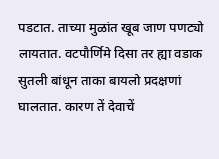पडटात. ताच्या मुळांत खूब जाण पणट्यो लायतात. वटपौर्णिमे दिसा तर ह्या वडाक सुतली बांधून ताका बायलो प्रदक्षणां घालतात. कारण तें देवाचें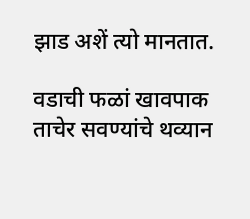झाड अशें त्यो मानतात.

वडाची फळां खावपाक ताचेर सवण्यांचे थव्यान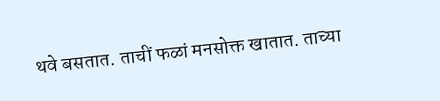थवे बसतात. ताचीं फळां मनसोक्त खातात. ताच्या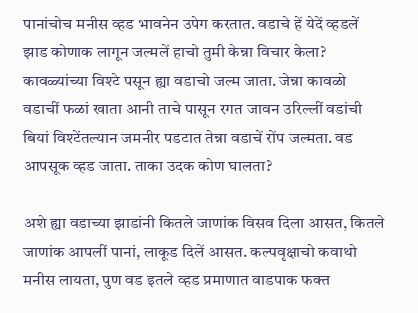पानांचोच मनीस व्हड भावनेन उपेग करतात. वडाचे हें येदें व्हडलें झाड कोणाक लागून जल्मलें हाचो तुमी केन्ना विचार केला? कावळ्यांच्या विश्टे पसून ह्या वडाचो जल्म जाता. जेन्ना कावळो वडाचीं फळां खाता आनी ताचे पासून रगत जावन उरिल्लीं वडांची बियां विश्टेंतल्यान जमनीर पडटात तेन्ना वडाचें रोंप जल्मता. वड आपसूक व्हड जाता. ताका उदक कोण घालता?

अशे ह्या वडाच्या झाडांनी कितले जाणांक विसव दिला आसत, कितले जाणांक आपलीं पानां, लाकूड दिलें आसत. कल्पवृक्षाचो कवाथो मनीस लायता, पुण वड इतले व्हड प्रमाणात वाडपाक फक्त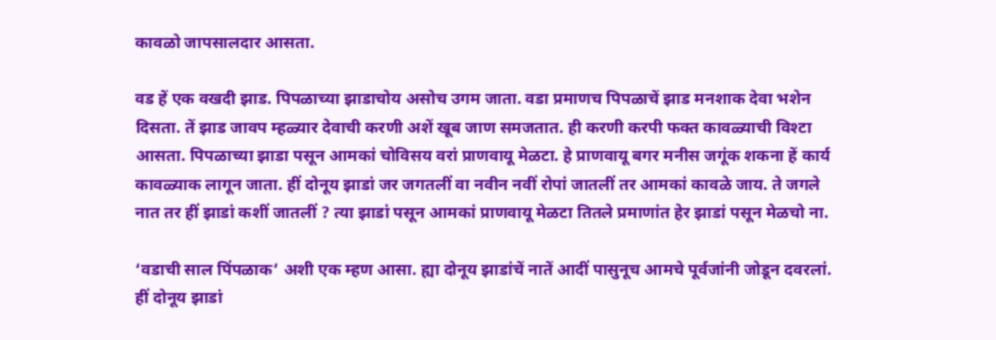कावळो जापसालदार आसता.

वड हें एक वखदी झाड. पिपळाच्या झाडाचोय असोच उगम जाता. वडा प्रमाणच पिपळाचें झाड मनशाक देवा भशेन दिसता. तें झाड जावप म्हळ्यार देवाची करणी अशें खूब जाण समजतात. ही करणी करपी फक्त कावळ्याची विश्टा आसता. पिपळाच्या झाडा पसून आमकां चोविसय वरां प्राणवायू मेळटा. हे प्राणवायू बगर मनीस जगूंक शकना हें कार्य कावळ्याक लागून जाता. हीं दोनूय झाडां जर जगतलीं वा नवीन नवीं रोपां जातलीं तर आमकां कावळे जाय. ते जगले नात तर हीं झाडां कशीं जातलीं ? त्या झाडां पसून आमकां प्राणवायू मेळटा तितले प्रमाणांत हेर झाडां पसून मेळचो ना.

‘वडाची साल पिंपळाक’ अशी एक म्हण आसा. ह्या दोनूय झाडांचें नातें आदीं पासुनूच आमचे पूर्वजांनी जोडून दवरलां. हीं दोनूय झाडां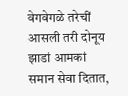वेगवेगळे तरेचीं आसली तरी दोनूय झाडां आमकां समान सेवा दितात,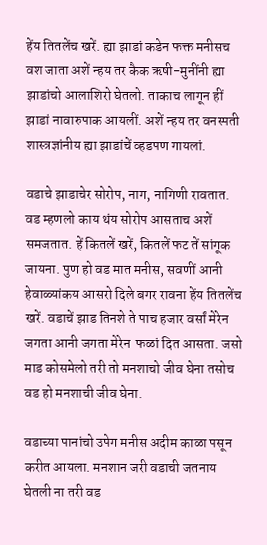हेंय तितलेंच खरें. ह्या झाडां कडेन फक्त मनीसच वश जाता अशें न्हय तर कैक ऋषी-मुनींनी ह्या झाडांचो आलाशिरो घेतलो. ताकाच लागून हीं झाडां नावारुपाक आयलीं. अशें न्हय तर वनस्पती शास्त्रज्ञांनीय ह्या झाडांचें व्हडपण गायलां.

वडाचे झाडाचेर सोरोप, नाग, नागिणी रावतात. वड म्हणलो काय थंय सोरोप आसताच अशें समजतात. हें कितलें खरें, कितलें फट तें सांगूक जायना. पुण हो वड मात मनीस, सवणीं आनी हेवाळ्यांकय आसरो दिले बगर रावना हेंय तितलेंच खरें. वडाचें झाड तिनशे ते पाच हजार वर्सां मेरेन जगता आनी जगता मेरेन  फळां दित आसता. जसो माड कोसमेलो तरी तो मनशाचो जीव घेना तसोच वड हो मनशाची जीव घेना.

वडाच्या पानांचो उपेग मनीस अदीम काळा पसून करीत आयला. मनशान जरी वडाची जतनाय घेतली ना तरी वड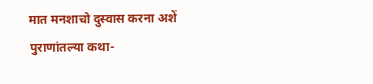मात मनशाचो दुस्वास करना अशें पुराणांतल्या कथा-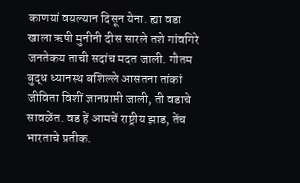काणयां वयल्यान दिसून येना. ह्या वडा खाला ऋषी मुनीनी दीस सारले तशे गांवगिरे जनतेकय ताची सदांच मदत जाली. गौतम बुद्ध ध्यानस्थ बशिल्ले आसतना तांकां जीविता विशीं ज्ञानप्राप्ती जाली, ती वडाचे सावळेंत. वड हें आमचें राष्ट्रीय झाड, तेंच भारताचे प्रतीक.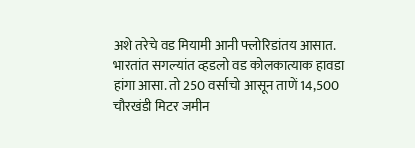अशे तरेचे वड मियामी आनी फ्लोरिडांतय आसात. भारतांत सगल्यांत व्हडलो वड कोलकात्याक हावडा हांगा आसा. तो 250 वर्साचो आसून ताणें 14,500 चौरखंडी मिटर जमीन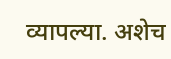व्यापल्या. अशेच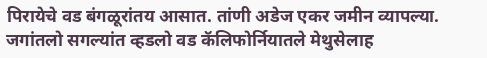पिरायेचे वड बंगळूरांतय आसात. तांणी अडेज एकर जमीन व्यापल्या. जगांतलो सगल्यांत व्हडलो वड कॅलिफोर्नियातले मेथुसेलाह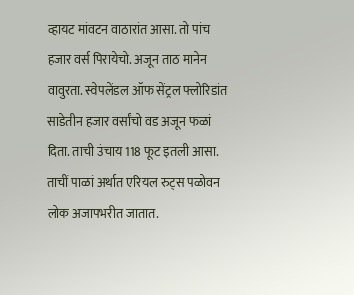व्हायट मांवटन वाठारांत आसा. तो पांच हजार वर्स पिरायेचो. अजून ताठ मानेन वावुरता. स्वेपलेंडल ऑफ सेंट्रल फ्लोरिडांत साडेतीन हजार वर्सांचो वड अजून फळां दिता. ताची उंचाय 118 फूट इतली आसा. ताचीं पाळां अर्थात एरियल रुट्स पळोवन लोक अजापभरीत जातात.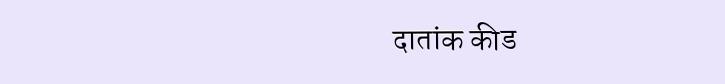दातांक कीड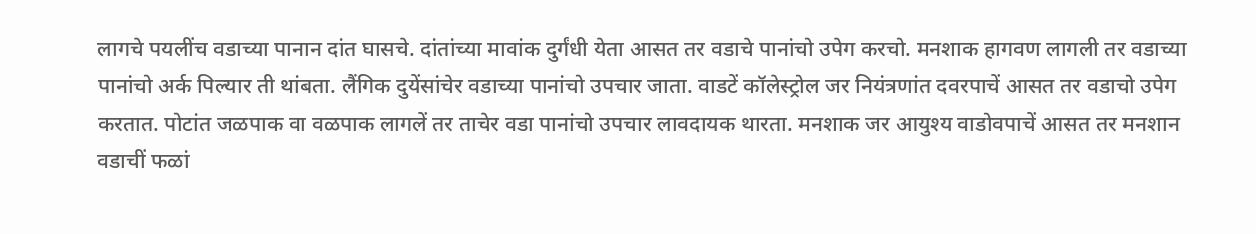लागचे पयलींच वडाच्या पानान दांत घासचे. दांतांच्या मावांक दुर्गंधी येता आसत तर वडाचे पानांचो उपेग करचो. मनशाक हागवण लागली तर वडाच्या पानांचो अर्क पिल्यार ती थांबता. लैंगिक दुयेंसांचेर वडाच्या पानांचो उपचार जाता. वाडटें कॉलेस्ट्रोल जर नियंत्रणांत दवरपाचें आसत तर वडाचो उपेग करतात. पोटांत जळपाक वा वळपाक लागलें तर ताचेर वडा पानांचो उपचार लावदायक थारता. मनशाक जर आयुश्य वाडोवपाचें आसत तर मनशान वडाचीं फळां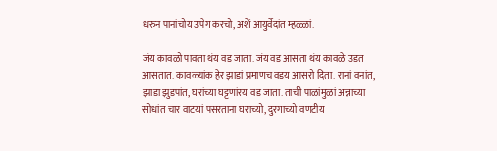धरुन पानांचोय उपेग करचो, अशें आयुर्वेदांत म्हळ्ळां.

जंय कावळो पावता थंय वड जाता. जंय वड आसता थंय कावळे उडत आसतात. कावळ्यांक हेर झाडां प्रमाणच वडय आसरो दिता. रानां वनांत, झाडा झुडपांत, घरांच्या घट्टणांरय वड जाता. ताची पाळांमुळां अन्नाच्या सोधांत चार वाटयां पसरताना घराच्यो, दुरगाच्यो वणटीय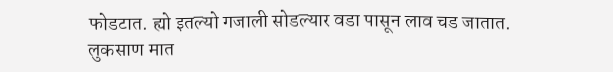फोडटात. ह्यो इतल्यो गजाली सोडल्यार वडा पासून लाव चड जातात. लुकसाण मात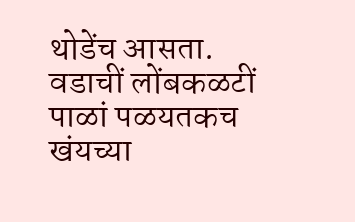थोडेंच आसता. वडाचीं लोंबकळटीं पाळां पळयतकच खंयच्या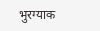भुरग्याक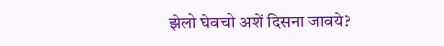झेलो घेवचो अशें दिसना जावये?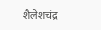शैलेशचंद्र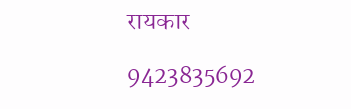रायकार

9423835692